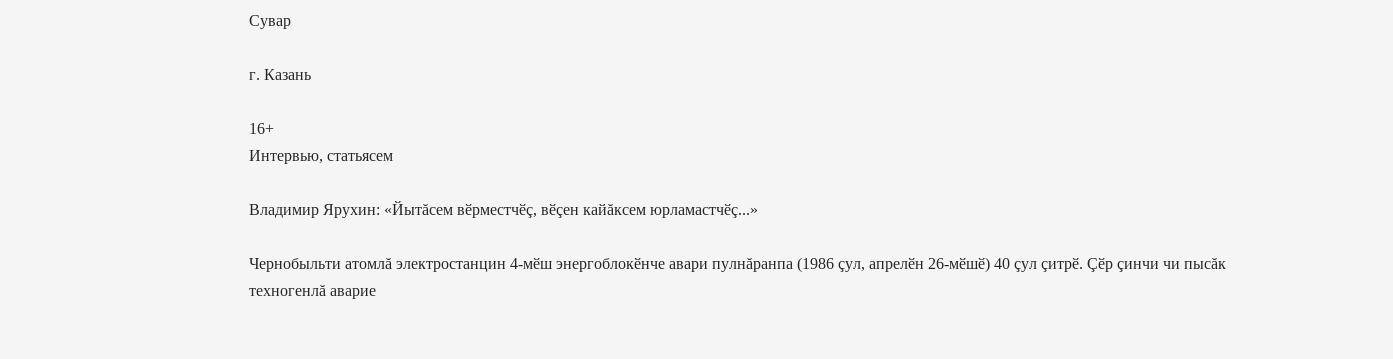Сувар

г. Казань

16+
Интервью, статьясем

Владимир Ярухин: «Йытăсем вӗрместчӗç, вӗçен кайăксем юрламастчӗç...»

Чернобыльти атомлă электростанцин 4-мӗш энергоблокӗнче авари пулнăранпа (1986 çул, апрелӗн 26-мӗшӗ) 40 çул çитрӗ. Çӗр çинчи чи пысăк техногенлă аварие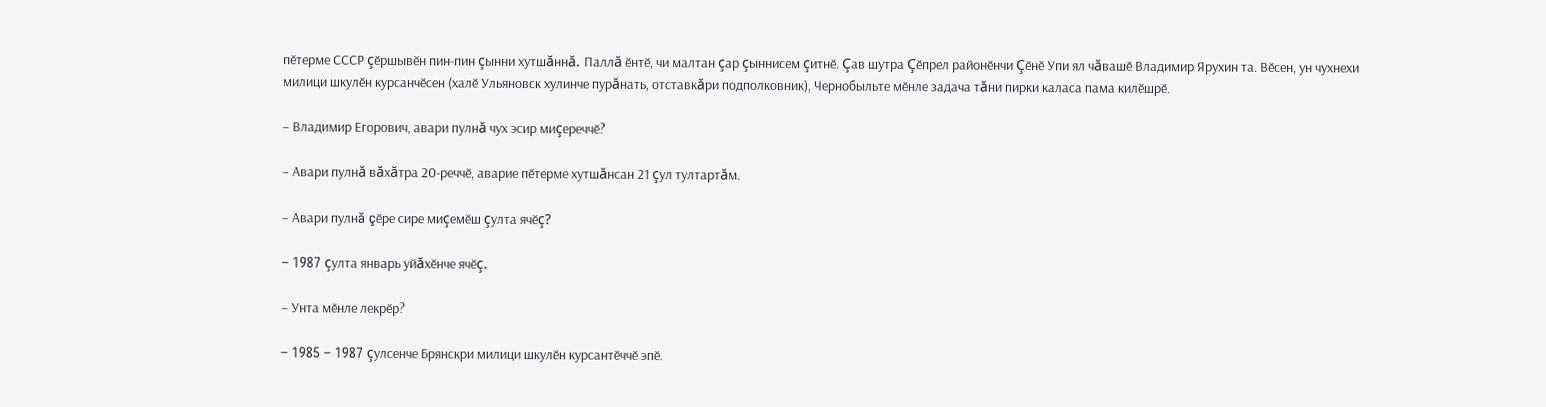пӗтерме СССР çӗршывӗн пин-пин çынни хутшăннă. Паллă ӗнтӗ, чи малтан çар çыннисем çитнӗ. Çав шутра Çӗпрел районӗнчи Çӗнӗ Упи ял чăвашӗ Владимир Ярухин та. Вӗсен, ун чухнехи милици шкулӗн курсанчӗсен (халӗ Ульяновск хулинче пурăнать, отставкăри подполковник), Чернобыльте мӗнле задача тăни пирки каласа пама килӗшрӗ.

– Владимир Егорович, авари пулнă чух эсир миçереччӗ?

– Авари пулнă вăхăтра 20-реччӗ, аварие пӗтерме хутшăнсан 21 çул тултартăм.

– Авари пулнă çӗре сире миçемӗш çулта ячӗç?

– 1987 çулта январь уйăхӗнче ячӗç.

– Унта мӗнле лекрӗр?

– 1985 – 1987 çулсенче Брянскри милици шкулӗн курсантӗччӗ эпӗ.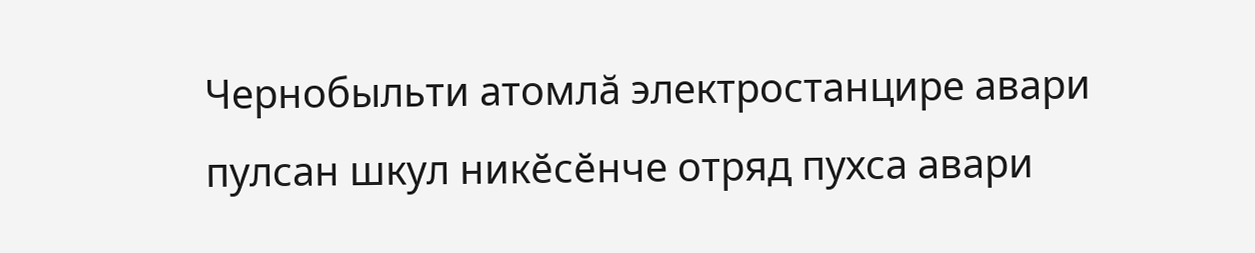Чернобыльти атомлă электростанцире авари пулсан шкул никӗсӗнче отряд пухса авари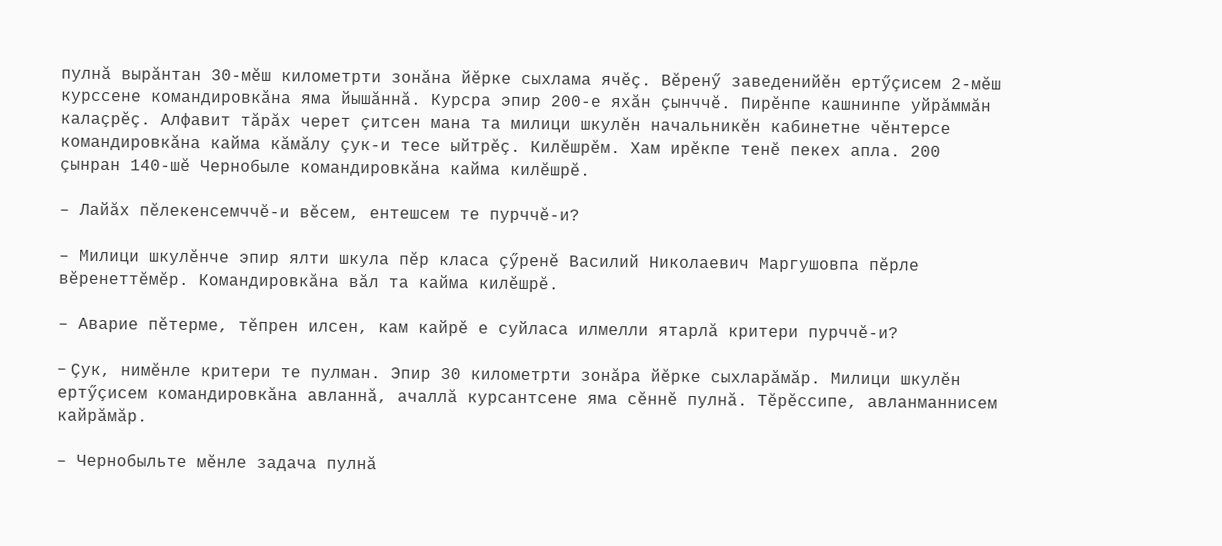пулнă вырăнтан 30-мӗш километрти зонăна йӗрке сыхлама ячӗç. Вӗренӳ заведенийӗн ертӳçисем 2-мӗш курссене командировкăна яма йышăннă. Курсра эпир 200-е яхăн çынччӗ. Пирӗнпе кашнинпе уйрăммăн калаçрӗç. Алфавит тăрăх черет çитсен мана та милици шкулӗн начальникӗн кабинетне чӗнтерсе командировкăна кайма кăмăлу çук-и тесе ыйтрӗç. Килӗшрӗм. Хам ирӗкпе тенӗ пекех апла. 200 çынран 140-шӗ Чернобыле командировкăна кайма килӗшрӗ.

– Лайăх пӗлекенсемччӗ-и вӗсем, ентешсем те пурччӗ-и?

– Милици шкулӗнче эпир ялти шкула пӗр класа çӳренӗ Василий Николаевич Маргушовпа пӗрле вӗренеттӗмӗр. Командировкăна вăл та кайма килӗшрӗ.

– Аварие пӗтерме, тӗпрен илсен, кам кайрӗ е суйласа илмелли ятарлă критери пурччӗ-и?

– Çук, нимӗнле критери те пулман. Эпир 30 километрти зонăра йӗрке сыхларăмăр. Милици шкулӗн ертӳçисем командировкăна авланнă, ачаллă курсантсене яма сӗннӗ пулнă. Тӗрӗссипе, авланманнисем кайрăмăр.

– Чернобыльте мӗнле задача пулнă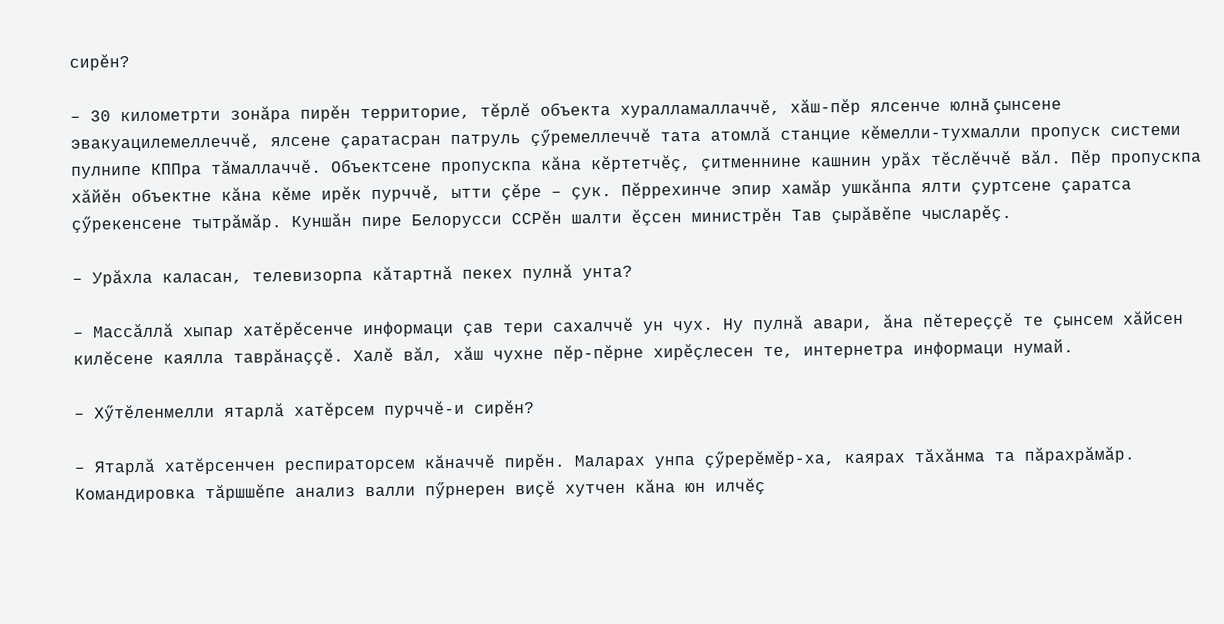сирӗн?

– 30 километрти зонăра пирӗн территорие, тӗрлӗ объекта хуралламаллаччӗ, хăш-пӗр ялсенче юлнă çынсене эвакуацилемеллеччӗ, ялсене çаратасран патруль çӳремеллеччӗ тата атомлă станцие кӗмелли-тухмалли пропуск системи пулнипе КППра тăмаллаччӗ. Объектсене пропускпа кăна кӗртетчӗç, çитменнине кашнин урăх тӗслӗччӗ вăл. Пӗр пропускпа хăйӗн объектне кăна кӗме ирӗк пурччӗ, ытти çӗре – çук. Пӗррехинче эпир хамăр ушкăнпа ялти çуртсене çаратса çӳрекенсене тытрăмăр. Куншăн пире Белорусси ССРӗн шалти ӗçсен министрӗн Тав çырăвӗпе чысларӗç.

– Урăхла каласан, телевизорпа кăтартнă пекех пулнă унта?

– Массăллă хыпар хатӗрӗсенче информаци çав тери сахалччӗ ун чух. Ну пулнă авари, ăна пӗтереççӗ те çынсем хăйсен килӗсене каялла таврăнаççӗ. Халӗ вăл, хăш чухне пӗр-пӗрне хирӗçлесен те, интернетра информаци нумай.

– Хӳтӗленмелли ятарлă хатӗрсем пурччӗ-и сирӗн?

– Ятарлă хатӗрсенчен респираторсем кăначчӗ пирӗн. Маларах унпа çӳрерӗмӗр-ха, каярах тăхăнма та пăрахрăмăр. Командировка тăршшӗпе анализ валли пӳрнерен виçӗ хутчен кăна юн илчӗç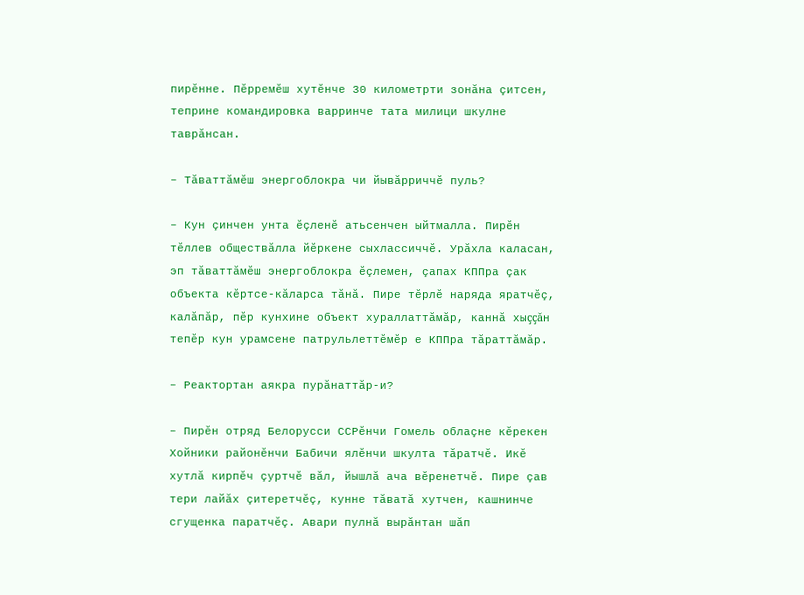пирӗнне. Пӗрремӗш хутӗнче 30 километрти зонăна çитсен, теприне командировка варринче тата милици шкулне таврăнсан.

– Тăваттăмӗш энергоблокра чи йывăрриччӗ пуль?

– Кун çинчен унта ӗçленӗ атьсенчен ыйтмалла. Пирӗн тӗллев обществăлла йӗркене сыхлассиччӗ. Урăхла каласан, эп тăваттăмӗш энергоблокра ӗçлемен, çапах КППра çак объекта кӗртсе-кăларса тăнă. Пире тӗрлӗ наряда яратчӗç, калăпăр, пӗр кунхине объект хураллаттăмăр, каннă хыççăн тепӗр кун урамсене патрульлеттӗмӗр е КППра тăраттăмăр.

– Реактортан аякра пурăнаттăр-и?

– Пирӗн отряд Белорусси ССРӗнчи Гомель облаçне кӗрекен Хойники районӗнчи Бабичи ялӗнчи шкулта тăратчӗ. Икӗ хутлă кирпӗч çуртчӗ вăл, йышлă ача вӗренетчӗ. Пире çав тери лайăх çитеретчӗç, кунне тăватă хутчен, кашнинче сгущенка паратчӗç. Авари пулнă вырăнтан шăп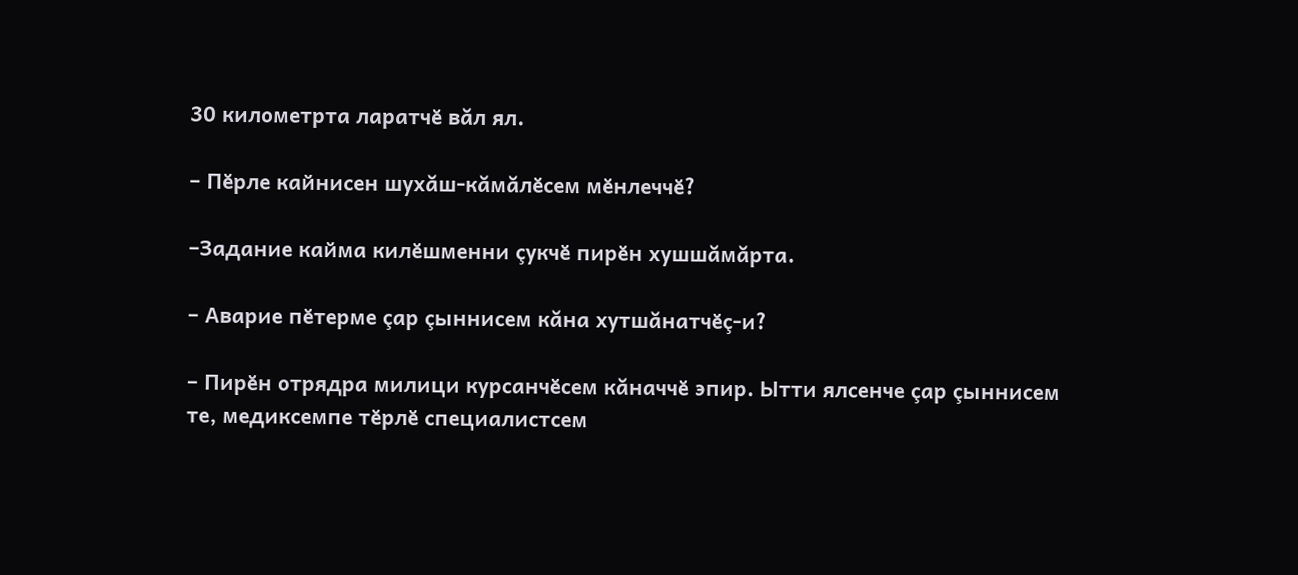30 километрта ларатчӗ вăл ял.

– Пӗрле кайнисен шухăш-кăмăлӗсем мӗнлеччӗ?

–Задание кайма килӗшменни çукчӗ пирӗн хушшăмăрта.

– Аварие пӗтерме çар çыннисем кăна хутшăнатчӗç-и?

– Пирӗн отрядра милици курсанчӗсем кăначчӗ эпир. Ытти ялсенче çар çыннисем те, медиксемпе тӗрлӗ специалистсем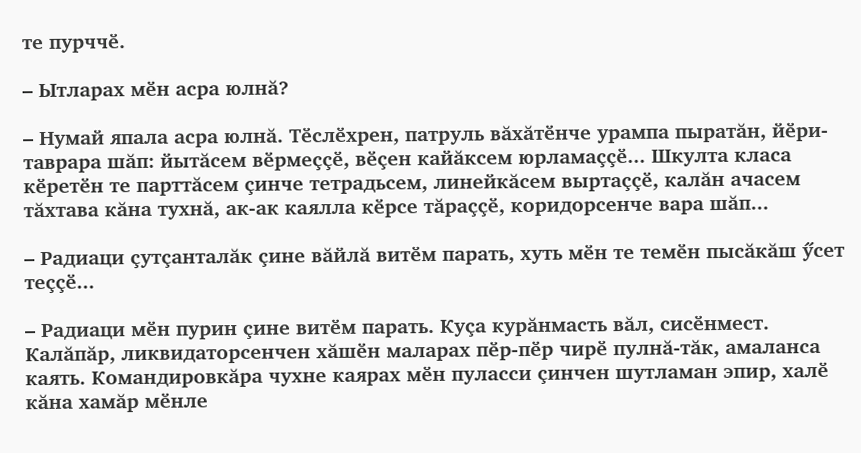те пурччӗ.

– Ытларах мӗн асра юлнă?

– Нумай япала асра юлнă. Тӗслӗхрен, патруль вăхăтӗнче урампа пыратăн, йӗри-таврара шăп: йытăсем вӗрмеççӗ, вӗçен кайăксем юрламаççӗ... Шкулта класа кӗретӗн те парттăсем çинче тетрадьсем, линейкăсем выртаççӗ, калăн ачасем тăхтава кăна тухнă, ак-ак каялла кӗрсе тăраççӗ, коридорсенче вара шăп...

– Радиаци çутçанталăк çине вăйлă витӗм парать, хуть мӗн те темӗн пысăкăш ӳсет теççӗ...

– Радиаци мӗн пурин çине витӗм парать. Куçа курăнмасть вăл, сисӗнмест. Калăпăр, ликвидаторсенчен хăшӗн маларах пӗр-пӗр чирӗ пулнă-тăк, амаланса каять. Командировкăра чухне каярах мӗн пуласси çинчен шутламан эпир, халӗ кăна хамăр мӗнле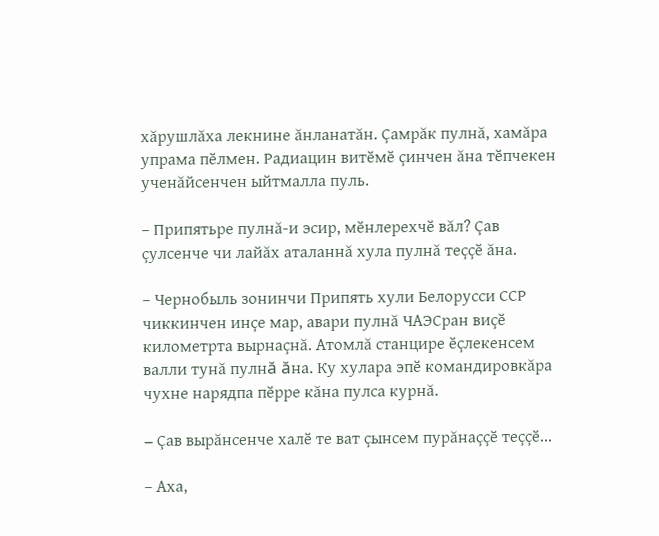хăрушлăха лекнине ăнланатăн. Çамрăк пулнă, хамăра упрама пӗлмен. Радиацин витӗмӗ çинчен ăна тӗпчекен ученăйсенчен ыйтмалла пуль.

– Припятьре пулнă-и эсир, мӗнлерехчӗ вăл? Çав çулсенче чи лайăх аталаннă хула пулнă теççӗ ăна.

– Чернобыль зонинчи Припять хули Белорусси ССР чиккинчен инçе мар, авари пулнă ЧАЭСран виçӗ километрта вырнаçнă. Атомлă станцире ӗçлекенсем валли тунă пулнă ăна. Ку хулара эпӗ командировкăра чухне нарядпа пӗрре кăна пулса курнă.

– Çав вырăнсенче халӗ те ват çынсем пурăнаççӗ теççӗ...

– Аха,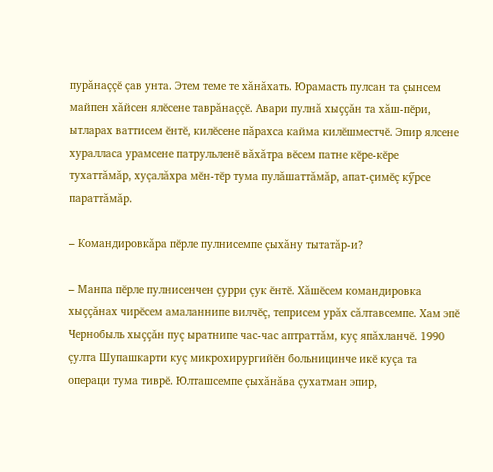пурăнаççӗ çав унта. Этем теме те хăнăхать. Юрамасть пулсан та çынсем майпен хăйсен ялӗсене таврăнаççӗ. Авари пулнă хыççăн та хăш-пӗри, ытларах ваттисем ӗнтӗ, килӗсене пăрахса кайма килӗшместчӗ. Эпир ялсене хуралласа урамсене патрульленӗ вăхăтра вӗсем патне кӗре-кӗре тухаттăмăр, хуçалăхра мӗн-тӗр тума пулăшаттăмăр, апат-çимӗç кӳрсе параттăмăр.

– Командировкăра пӗрле пулнисемпе çыхăну тытатăр-и?

– Манпа пӗрле пулнисенчен çурри çук ӗнтӗ. Хăшӗсем командировка хыççăнах чирӗсем амаланнипе вилчӗç, теприсем урăх сăлтавсемпе. Хам эпӗ Чернобыль хыççăн пуç ыратнипе час-час аптраттăм, куç япăхланчӗ. 1990 çулта Шупашкарти куç микрохирургийӗн больницинче икӗ куçа та операци тума тиврӗ. Юлташсемпе çыхăнăва çухатман эпир,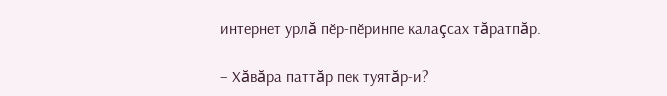интернет урлă пӗр-пӗринпе калаçсах тăратпăр.

– Хăвăра паттăр пек туятăр-и?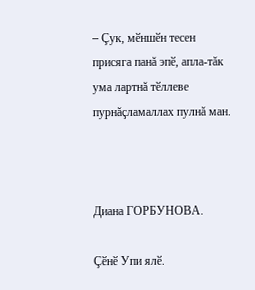– Çук, мӗншӗн тесен присяга панă эпӗ, апла-тăк ума лартнă тӗллеве пурнăçламаллах пулнă ман.



Диана ГОРБУНОВА.

Çӗнӗ Упи ялӗ.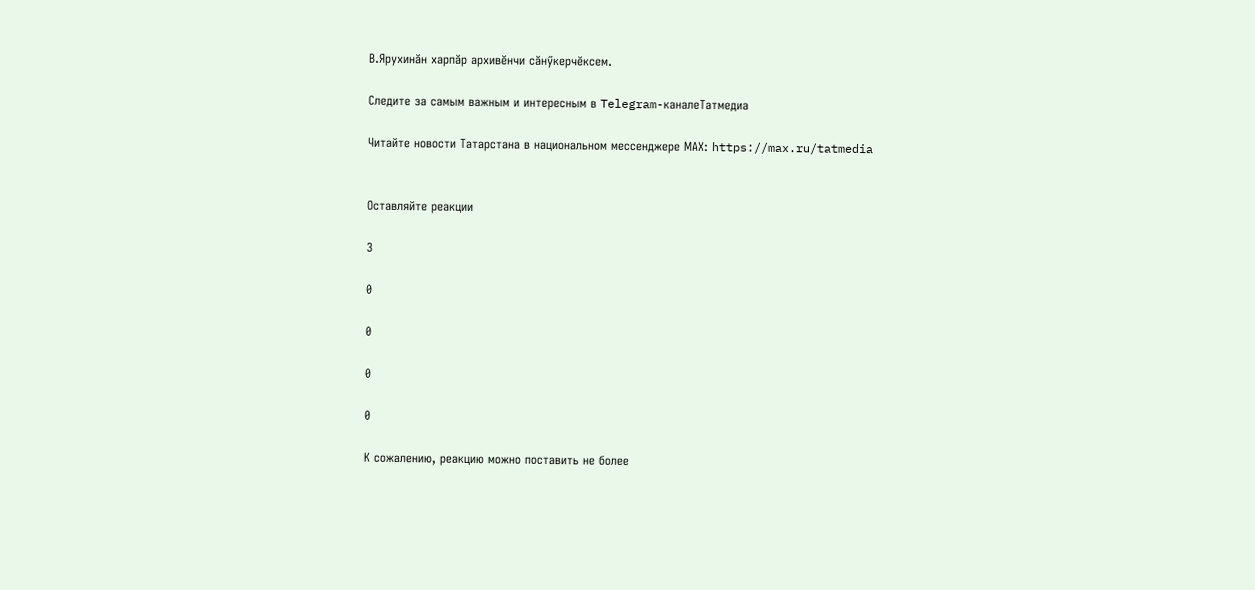В.Ярухинăн харпăр архивӗнчи сăнӳкерчӗксем.

Следите за самым важным и интересным в Telegram-каналеТатмедиа

Читайте новости Татарстана в национальном мессенджере MАХ: https://max.ru/tatmedia


Оставляйте реакции

3

0

0

0

0

К сожалению, реакцию можно поставить не более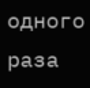одного раза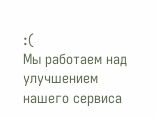:(
Мы работаем над улучшением нашего сервиса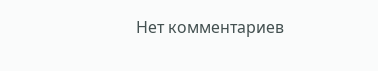Нет комментариев